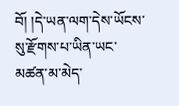བོ། །དེ་ཡན་ལག་དེས་ཡོངས་སུ་རྫོགས་པ་ཡིན་ཡང་མཚན་མ་མེད་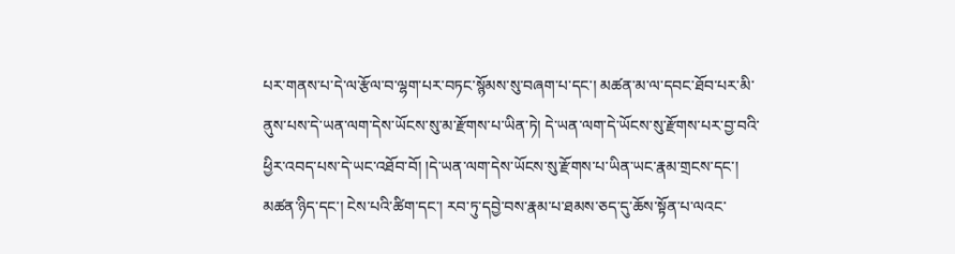པར་གནས་པ་དེ་ལ་རྩོལ་བ་ལྷག་པར་བཏང་སྙོམས་སུ་བཞག་པ་དང་། མཚན་མ་ལ་དབང་ཐོབ་པར་མི་ནུས་པས་དེ་ཡན་ལག་དེས་ཡོངས་སུ་མ་རྫོགས་པ་ཡིན་ཏེ། དེ་ཡན་ལག་དེ་ཡོངས་སུ་རྫོགས་པར་བྱ་བའི་ཕྱིར་འབད་པས་དེ་ཡང་འཐོབ་བོ། །དེ་ཡན་ལག་དེས་ཡོངས་སུ་རྫོགས་པ་ཡིན་ཡང་རྣམ་གྲངས་དང་། མཚན་ཉིད་དང་། ངེས་པའི་ཚིག་དང་། རབ་ཏུ་དབྱེ་བས་རྣམ་པ་ཐམས་ཅད་དུ་ཆོས་སྟོན་པ་ལའང་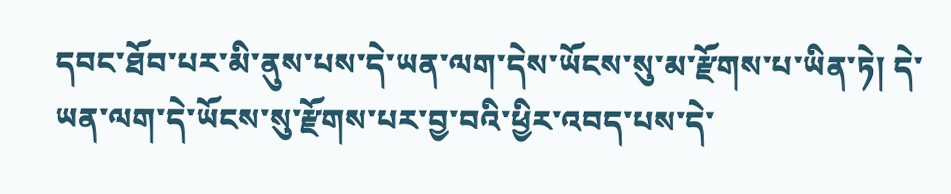དབང་ཐོབ་པར་མི་ནུས་པས་དེ་ཡན་ལག་དེས་ཡོངས་སུ་མ་རྫོགས་པ་ཡིན་ཏེ། དེ་ཡན་ལག་དེ་ཡོངས་སུ་རྫོགས་པར་བྱ་བའི་ཕྱིར་འབད་པས་དེ་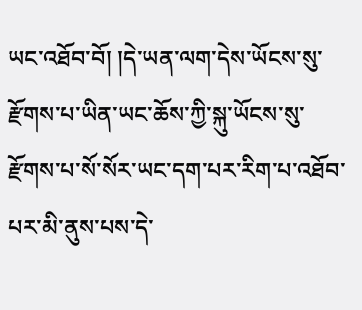ཡང་འཐོབ་བོ། །དེ་ཡན་ལག་དེས་ཡོངས་སུ་རྫོགས་པ་ཡིན་ཡང་ཆོས་ཀྱི་སྐུ་ཡོངས་སུ་རྫོགས་པ་སོ་སོར་ཡང་དག་པར་རིག་པ་འཐོབ་པར་མི་ནུས་པས་དེ་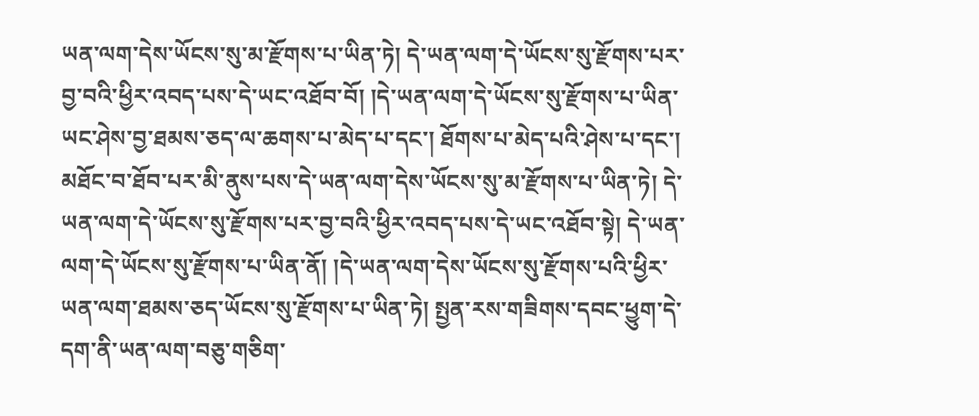ཡན་ལག་དེས་ཡོངས་སུ་མ་རྫོགས་པ་ཡིན་ཏེ། དེ་ཡན་ལག་དེ་ཡོངས་སུ་རྫོགས་པར་བྱ་བའི་ཕྱིར་འབད་པས་དེ་ཡང་འཐོབ་བོ། །དེ་ཡན་ལག་དེ་ཡོངས་སུ་རྫོགས་པ་ཡིན་ཡང་ཤེས་བྱ་ཐམས་ཅད་ལ་ཆགས་པ་མེད་པ་དང་། ཐོགས་པ་མེད་པའི་ཤེས་པ་དང་། མཐོང་བ་ཐོབ་པར་མི་ནུས་པས་དེ་ཡན་ལག་དེས་ཡོངས་སུ་མ་རྫོགས་པ་ཡིན་ཏེ། དེ་ཡན་ལག་དེ་ཡོངས་སུ་རྫོགས་པར་བྱ་བའི་ཕྱིར་འབད་པས་དེ་ཡང་འཐོབ་སྟེ། དེ་ཡན་ལག་དེ་ཡོངས་སུ་རྫོགས་པ་ཡིན་ནོ། །དེ་ཡན་ལག་དེས་ཡོངས་སུ་རྫོགས་པའི་ཕྱིར་ཡན་ལག་ཐམས་ཅད་ཡོངས་སུ་རྫོགས་པ་ཡིན་ཏེ། སྤྱན་རས་གཟིགས་དབང་ཕྱུག་དེ་དག་ནི་ཡན་ལག་བཅུ་གཅིག་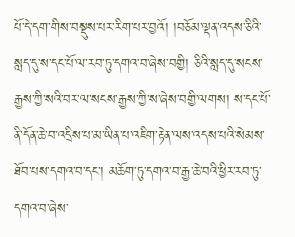པོ་དེ་དག་གིས་བསྡུས་པར་རིག་པར་བྱའོ། །བཅོམ་ལྡན་འདས་ཅིའི་སླད་དུ་ས་དང་པོ་ལ་རབ་ཏུ་དགའ་བ་ཞེས་བགྱི། ཅིའི་སླད་དུ་སངས་རྒྱས་ཀྱི་སའི་བར་ལ་སངས་རྒྱས་ཀྱི་ས་ཞེས་བགྱི་ལགས། ས་དང་པོ་ནི་དོན་ཆེ་བ་འདྲིས་པ་མ་ཡིན་པ་འཇིག་རྟེན་ལས་འདས་པའི་སེམས་ཐོབ་པས་དགའ་བ་དང་། མཆོག་ཏུ་དགའ་བ་རྒྱ་ཆེ་བའི་ཕྱིར་རབ་ཏུ་དགའ་བ་ཞེས་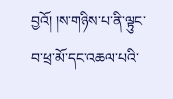བྱའོ། །ས་གཉིས་པ་ནི་ལྟུང་བ་ཕྲ་མོ་དང་འཆལ་པའི་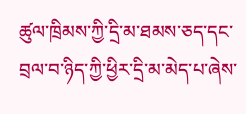ཚུལ་ཁྲིམས་ཀྱི་དྲི་མ་ཐམས་ཅད་དང་བྲལ་བ་ཉིད་ཀྱི་ཕྱིར་དྲི་མ་མེད་པ་ཞེས་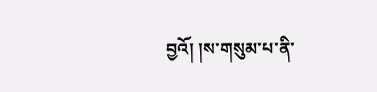བྱའོ། །ས་གསུམ་པ་ནི་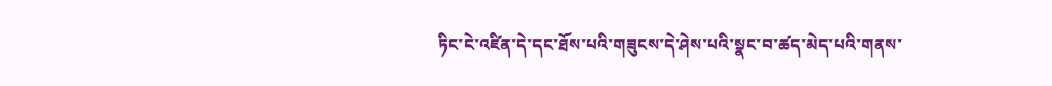ཏིང་ངེ་འཛིན་དེ་དང་ཐོས་པའི་གཟུངས་དེ་ཤེས་པའི་སྣང་བ་ཚད་མེད་པའི་གནས་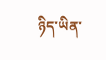ཉིད་ཡིན་